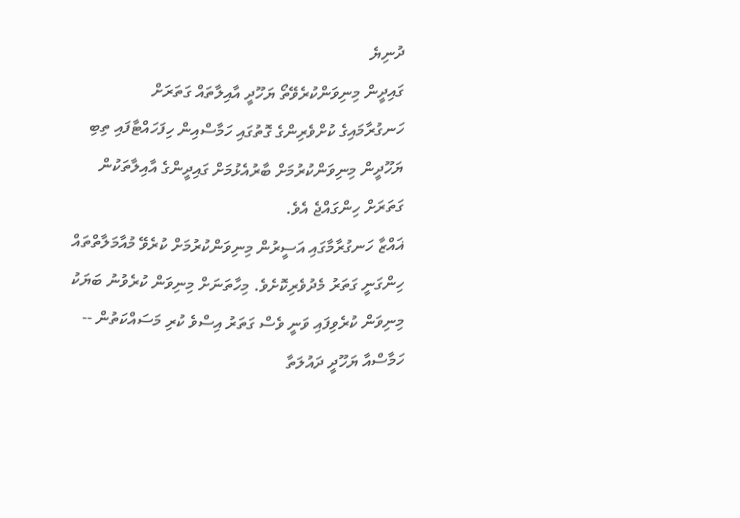ދުނިޔެ
ގައިދީން މިނިވަންކުރެވޭތޯ ޔަހޫދީ އާއިލާތައް ގަތަރަށް
ހަނގުރާމައިގެ ކުށްވެރިންގެ ގޮތުގައި ހަމާސްއިން ހިފަހައްޓާފައި ތިބި ޔަހޫދީން މިނިވަންކުރުމަށް ބާރުއެޅުމަށް ގައިދީންގެ އާއިލާތަކުން ގަތަރަށް ހިންގައްޖެ އެވެ.
ޣައްޒާ ހަނގުރާމާގައި އަސީރުން މިނިވަންކުރުމަށް ކުރެވޭ މުއާމަލާތްތައް ހިންގަނީ ގަތަރު މެދުވެރިކޮށެވެ. މިހާތަނަށް މިނިވަން ކުރެވުނު ބަޔަކު މިނިވަން ކުރެވިފައި ވަނީ ވެސް ގަތަރު އިސްވެ ކުރި މަސައްކަތުން -- ހަމާސްއާ ޔަހޫދީ ދައުލަތާ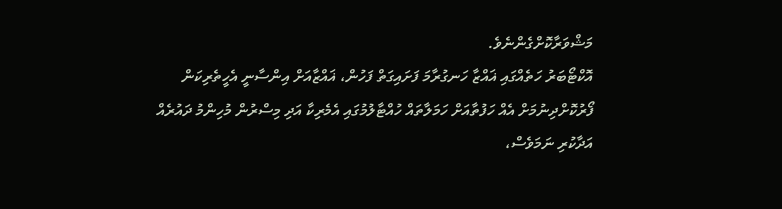މަޝްވަރާކޮށްގެންނެވެ.
އޮކްޓޯބަރު ހަތެއްގައި ޣައްޒާ ހަނގުރާމަ ފަށައިގަތް ފަހުން، ޣައްޒާއަށް އިންސާނީ އެހީތެރިކަން ފޯރުކޮށްދިނުމަށް އެއް ހަފުތާއަށް ހަމަލާތައް ހުއްޓާލުމުގައި އެމެރިކާ އަދި މިސްރުން މުހިންމު ދައުރެއް އަދާކުރި ނަމަވެސް،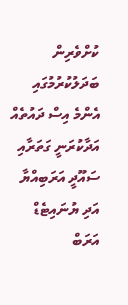ކުށްވެރިން ބަދަލުކުރުމުގައި އެންމެ އިސް ދައުތެއް އަދާކުރަނީ ގަތަރާއި ސައޫދީ އަރަބިއްޔާ އަދި ޔުނައިޓެޑް އަރަބް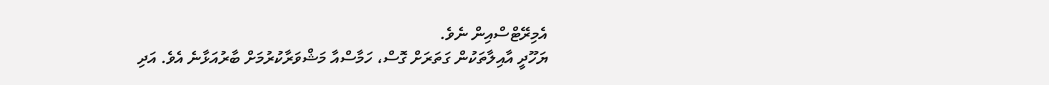އެމިރޭޓްސްއިން ނެވެ.
ޔަހޫދީ އާއިލާތަކުން ގަތަރަށް ގޮސް، ހަމާސްއާ މަޝްވަރާކުރުމަށް ބާރުއަޅާނެ އެވެ. އަދި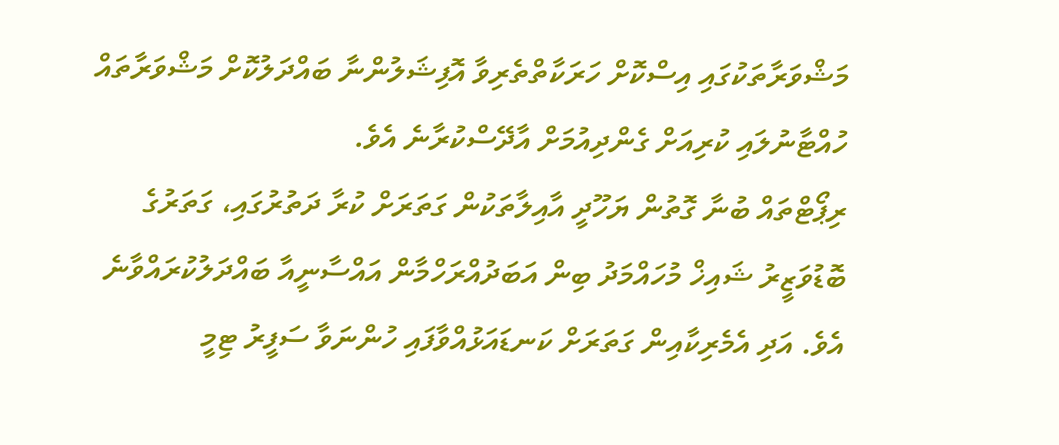މަޝްވަރާތަކުގައި އިސްކޮށް ހަރަކާތްތެރިވާ އޮފިޝަލުންނާ ބައްދަލުކޮށް މަޝްވަރާތައް ހުއްޓާނުލައި ކުރިއަށް ގެންދިއުމަށް އާދޭސްކުރާނެ އެވެ.
ރިޕޯޓްތައް ބުނާ ގޮތުން ޔަހޫދީ އާއިލާތަކުން ގަތަރަށް ކުރާ ދަތުރުގައި، ގަތަރުގެ ބޮޑުވަޒީރު ޝައިޚް މުހައްމަދު ބިން އަބަދުއްރަހްމާން އައްސާނީއާ ބައްދަލުކުރައްވާނެ އެވެ. އަދި އެމެރިކާއިން ގަތަރަށް ކަނޑައަޅުއްވާފައި ހުންނަވާ ސަފީރު ޓިމީ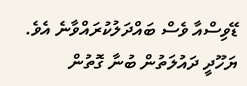ޑޭވިސްއާ ވެސް ބައްދަލުކުރައްވާނެ އެވެ.
ޔަހޫދީ ދައުލަތުން ބުނާ ގޮތުން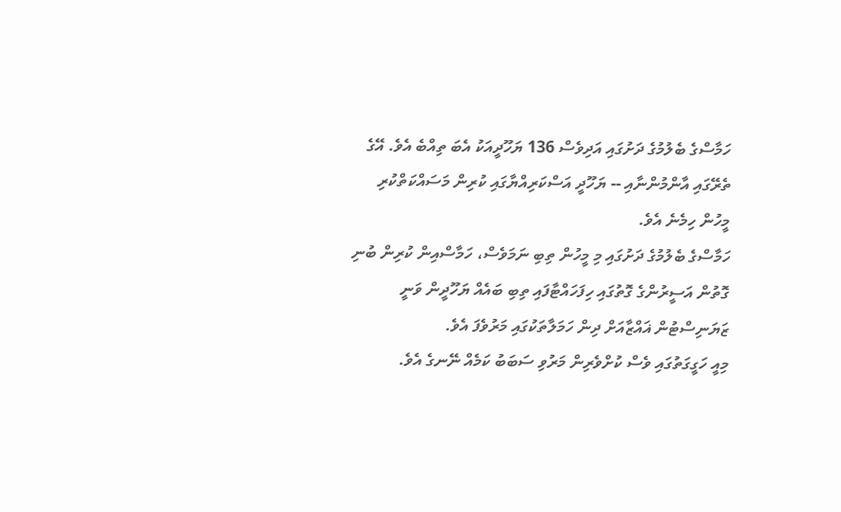ހަމާސްގެ ބެލުމުގެ ދަށުގައި އަދިވެސް 136 ޔަހޫދީއަކު އެބަ ތިއްބެ އެވެ. އޭގެ ތެރޭގައި އާންމުންނާއި -- ޔަހޫދީ އަސްކަރިއްޔާގައި ކުރިން މަސައްކަތްކުރި މީހުން ހިމެނެ އެވެ.
ހަމާސްގެ ބެލުމުގެ ދަށުގައި މި މީހުން ތިބި ނަމަވެސް، ހަމާސްއިން ކުރިން ބުނި ގޮތުން އަސީރުންގެ ގޮތުގައި ހިފަހައްޓާފައި ތިބި ބައެއް ޔަހޫދީން ވަނީ ޒަޔަނިސްޓުން ޣައްޒާއަށް ދިން ހަމަލާތަކުގައި މަރުވެފަ އެވެ.
މިއީ ހަގީގަތުގައި ވެސް ކުށްވެރިން މަރުވި ސަބަބު ކަމެއް ނޭނގެ އެވެ.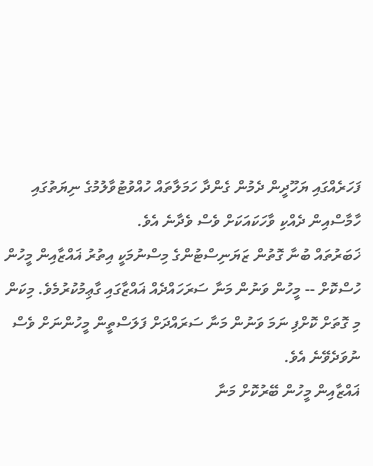ފަހަރެއްގައި ޔަހޫދީން ދެމުން ގެންދާ ހަމަލާތައް ހުއްވުޓުވާލުމުގެ ނިޔަތުގައި ހާމާސްއިން ދެއްކި ވާހަކައަކަށް ވެސް ވެދާނެ އެވެ.
ޚަބަރުތައް ބުނާ ގޮތުން ޒަޔަނިސްޓުންގެ މިސްނުމަކީ އިތުރު ޣައްޒާއިން މީހުން ހުސްކޮށް -- މީހުން ވަނުން މަނާ ސަރަހައްދެއް ޣައްޒާގައި ގާޢިމުކުރުމެވެ. މިކަން މި ގޮތަށް ކޮށްފި ނަމަ ވަނުން މަނާ ސަރައްދަށް ފަލަސްތީން މީހުންނަށް ވެސް ނުވަދެވޭނެ އެވެ.
ޣައްޒާއިން މީހުން ބޭރުކޮށް މަނާ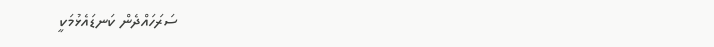ސަރަހައްދެން ކަނޑައެޅުމަކީ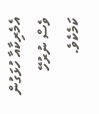އެމެރިކާއާ ހުޅަގުން ވެސް ނުރުހޭ ކަމެކެވެ.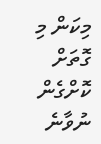މިކަން މި ގޮތަށް ކޮށްގެން ނުވާނެ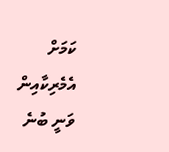ކަމަށް އެމެރިކާއިން ވަނީ ބުނެ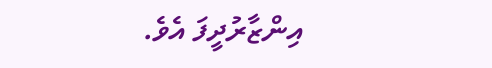އިންޒާރުދީފަ އެވެ.